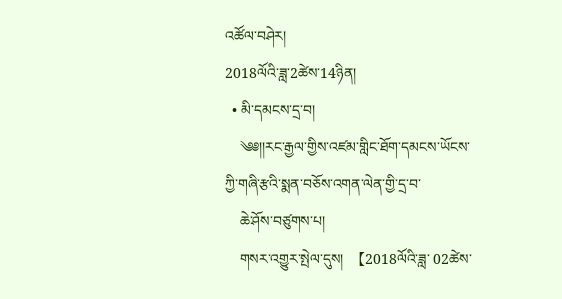འཚོལ་བཤེར།
2018ལོའི་ཟླ་2ཚེས་14ཉིན།
  • མི་དམངས་དྲ་བ།
    ༄༅།།རང་རྒྱལ་གྱིས་འཛམ་གླིང་ཐོག་དམངས་ཡོངས་ཀྱི་གཞི་རྩའི་སྨན་བཅོས་འགན་ལེན་གྱི་དྲ་བ་
    ཆེ་ཤོས་བཙུགས་པ།
    གསར་འགྱུར་སྤེལ་དུས།  【2018ལོའི་ཟླ་ 02ཚེས་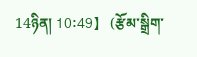14ཉིན། 10:49】   (རྩོམ་སྒྲིག་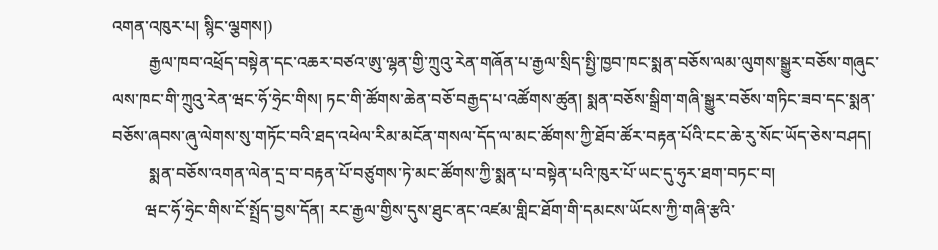འགན་འཁུར་པ། སྙིང་ལྕགས།)
         རྒྱལ་ཁབ་འཕྲོད་བསྟེན་དང་འཆར་བཙའ་ཨུ་ལྷན་གྱི་ཀྲུའུ་རེན་གཞོན་པ་རྒྱལ་སྲིད་སྤྱི་ཁྱབ་ཁང་སྨན་བཅོས་ལམ་ལུགས་སྒྱུར་བཅོས་གཞུང་ལས་ཁང་གི་ཀྲུའུ་རེན་ཝང་ཧོ་ཧྲེང་གིས། ཏང་གི་ཚོགས་ཆེན་བཅོ་བརྒྱད་པ་འཚོགས་ཚུན། སྨན་བཅོས་སྒྲིག་གཞི་སྒྱུར་བཅོས་གཏིང་ཟབ་དང་སྨན་བཅོས་ཞབས་ཞུ་ལེགས་སུ་གཏོང་བའི་ཐད་འཕེལ་རིམ་མངོན་གསལ་དོད་ལ་མང་ཚོགས་ཀྱི་ཐོབ་ཚོར་བརྟན་པོའི་ངང་ཆེ་རུ་སོང་ཡོད་ཅེས་བཤད།
         སྨན་བཅོས་འགན་ལེན་དྲ་བ་བརྟན་པོ་བཙུགས་ཏེ་མང་ཚོགས་ཀྱི་སྨན་པ་བསྟེན་པའི་ཁུར་པོ་ཡང་དུ་ཧུར་ཐག་བཏང་བ།
        ཝང་ཧོ་ཧྲེང་གིས་ངོ་སྤྲོད་བྱས་དོན། རང་རྒྱལ་གྱིས་དུས་ཐུང་ནང་འཛམ་གླིང་ཐོག་གི་དམངས་ཡོངས་ཀྱི་གཞི་རྩའི་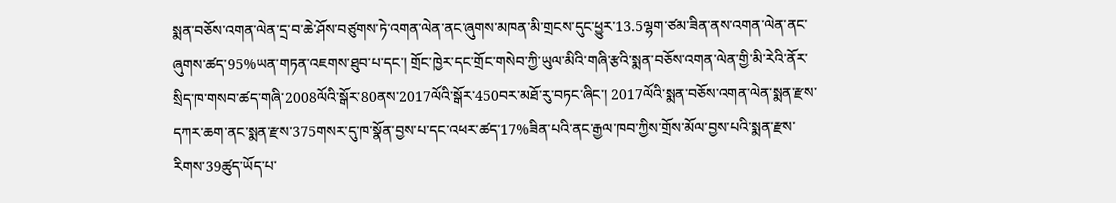སྨན་བཅོས་འགན་ལེན་དྲ་བ་ཆེ་ཤོས་བཙུགས་ཏེ་འགན་ལེན་ནང་ཞུགས་མཁན་མི་གྲངས་དུང་ཕྱུར་13.5ལྷག་ཙམ་ཟིན་ནས་འགན་ལེན་ནང་ཞུགས་ཚད་95%ཡན་གཏན་འཇགས་ཐུབ་པ་དང་། གྲོང་ཁྱེར་དང་གྲོང་གསེབ་ཀྱི་ཡུལ་མིའི་གཞི་རྩའི་སྨན་བཅོས་འགན་ལེན་གྱི་མི་རེའི་ནོར་སྲིད་ཁ་གསབ་ཚད་གཞི་2008ལོའི་སྒོར་80ནས་2017ལོའི་སྒོར་450བར་མཐོ་རུ་བཏང་ཞིང་། 2017ལོའི་སྨན་བཅོས་འགན་ལེན་སྨན་རྫས་དཀར་ཆག་ནང་སྨན་རྫས་375གསར་དུ་ཁ་སྣོན་བྱས་པ་དང་འཕར་ཚད་17%ཟིན་པའི་ནང་རྒྱལ་ཁབ་ཀྱིས་གྲོས་མོལ་བྱས་པའི་སྨན་རྫས་རིགས་39ཚུད་ཡོད་པ་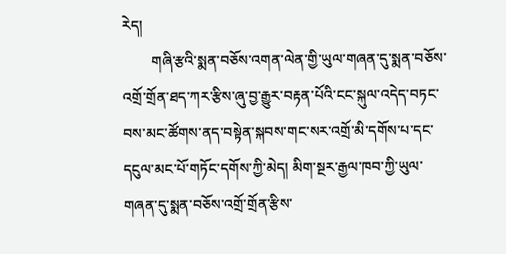རེད།
        གཞི་རྩའི་སྨན་བཅོས་འགན་ལེན་གྱི་ཡུལ་གཞན་དུ་སྨན་བཅོས་འགྲོ་གྲོན་ཐད་ཀར་རྩིས་ཞུ་བྱ་རྒྱུར་བརྟན་པོའི་ངང་སྐུལ་འདེད་བཏང་བས་མང་ཚོགས་ནད་བསྟེན་སྐབས་གང་སར་འགྲོ་མི་དགོས་པ་དང་དངུལ་མང་པོ་གཏོང་དགོས་ཀྱི་མེད། མིག་སྔར་རྒྱལ་ཁབ་ཀྱི་ཡུལ་གཞན་དུ་སྨན་བཅོས་འགྲོ་གྲོན་རྩིས་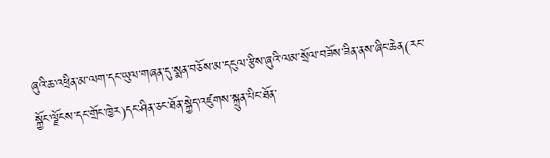ཞུའི་ཆ་འཕྲིན་མ་ལག་དང་ཡུལ་གཞན་དུ་སྨན་བཅོས་མ་དངུལ་རྩིས་ཞུའི་ལམ་སྲོལ་བཟོས་ཟིན་ནས་ཞིང་ཆེན(རང་སྐྱོང་ལྗོངས་དང་གྲོང་ཁྱེར)དང་ཤིན་ཅང་ཐོན་སྐྱེད་འཛུགས་སྐྲུན་པིང་ཐོན་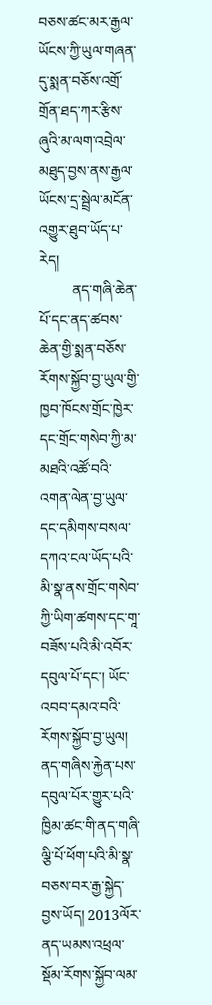བཅས་ཚང་མར་རྒྱལ་ཡོངས་ཀྱི་ཡུལ་གཞན་དུ་སྨན་བཅོས་འགྲོ་གྲོན་ཐད་ཀར་རྩིས་ཞུའི་མ་ལག་འབྲེལ་མཐུད་བྱས་ནས་རྒྱལ་ཡོངས་དྲ་སྦྲེལ་མངོན་འགྱུར་ཐུབ་ཡོད་པ་རེད།
         ནད་གཞི་ཆེན་པོ་དང་ནད་ཚབས་ཆེན་གྱི་སྨན་བཅོས་རོགས་སྐྱོབ་བྱ་ཡུལ་གྱི་ཁྱབ་ཁོངས་གྲོང་ཁྱེར་དང་གྲོང་གསེབ་ཀྱི་མ་མཐའི་འཚོ་བའི་འགན་ལེན་བྱ་ཡུལ་དང་དམིགས་བསལ་དཀའ་ངལ་ཡོད་པའི་མི་སྣ་ནས་གྲོང་གསེབ་ཀྱི་ཡིག་ཚགས་དང་གཱ་བཟོས་པའི་མི་འབོར་དབུལ་པོ་དང་། ཡོང་འབབ་དམའ་བའི་རོགས་སྐྱོབ་བྱ་ཡུལ། ནད་གཞིས་རྐྱེན་པས་དབུལ་པོར་གྱུར་པའི་ཁྱིམ་ཚང་གི་ནད་གཞི་ལྕི་པོ་ཕོག་པའི་མི་སྣ་བཅས་བར་རྒྱ་སྐྱེད་བྱས་ཡོད། 2013ལོར་ནད་ཡམས་འཕྲལ་སྡོམ་རོགས་སྐྱོབ་ལམ་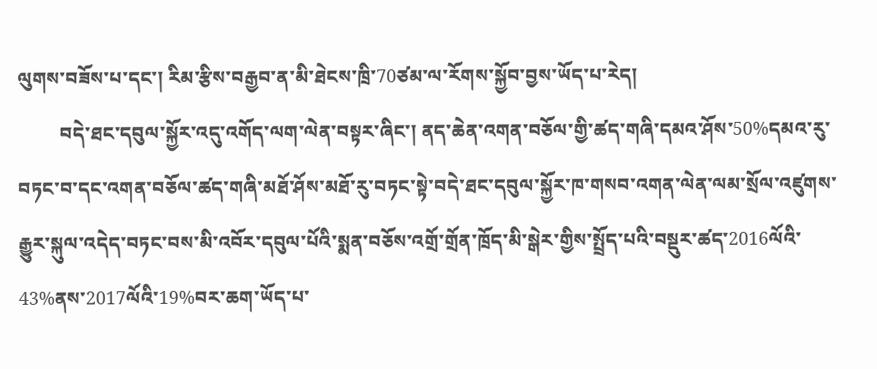ལུགས་བཟོས་པ་དང་། རིམ་རྩིས་བརྒྱབ་ན་མི་ཐེངས་ཁྲི་70ཙམ་ལ་རོགས་སྐྱོབ་བྱས་ཡོད་པ་རེད།
         བདེ་ཐང་དབུལ་སྐྱོར་འདུ་འགོད་ལག་ལེན་བསྟར་ཞིང་། ནད་ཆེན་འགན་བཅོལ་གྱི་ཚད་གཞི་དམའ་ཤོས་50%དམའ་རུ་བཏང་བ་དང་འགན་བཅོལ་ཚད་གཞི་མཐོ་ཤོས་མཐོ་རུ་བཏང་སྟེ་བདེ་ཐང་དབུལ་སྐྱོར་ཁ་གསབ་འགན་ལེན་ལམ་སྲོལ་འཛུགས་རྒྱུར་སྐུལ་འདེད་བཏང་བས་མི་འབོར་དབུལ་པོའི་སྨན་བཅོས་འགྲོ་གྲོན་ཁྲོད་མི་སྒེར་གྱིས་སྤྲོད་པའི་བསྡུར་ཚད་2016ལོའི་43%ནས་2017ལོའི་19%བར་ཆག་ཡོད་པ་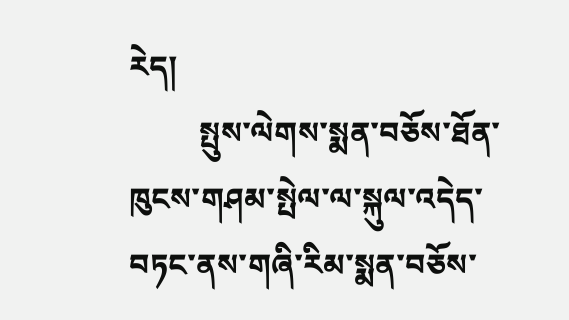རེད།
         སྤུས་ལེགས་སྨན་བཅོས་ཐོན་ཁུངས་གཤམ་སྤེལ་ལ་སྐུལ་འདེད་བཏང་ནས་གཞི་རིམ་སྨན་བཅོས་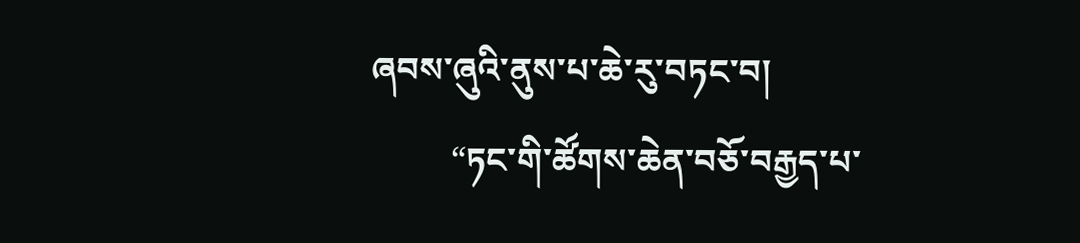ཞབས་ཞུའི་ནུས་པ་ཆེ་རུ་བཏང་བ།
         “ཏང་གི་ཚོགས་ཆེན་བཅོ་བརྒྱད་པ་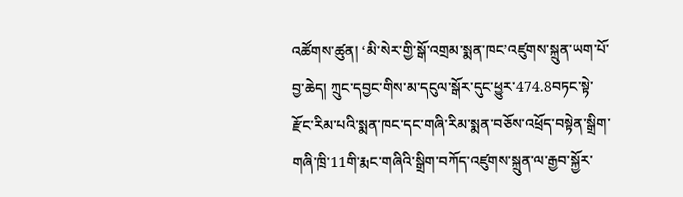འཚོགས་ཚུན། ‘མི་སེར་གྱི་སྒོ་འགྲམ་སྨན་ཁང’འཛུགས་སྐྲུན་ཡག་པོ་བྱ་ཆེད། ཀྲུང་དབྱང་གིས་མ་དངུལ་སྒོར་དུང་ཕྱུར་474.8བཏང་སྟེ་རྫོང་རིམ་པའི་སྨན་ཁང་དང་གཞི་རིམ་སྨན་བཅོས་འཕྲོད་བསྟེན་སྒྲིག་གཞི་ཁྲི་11གི་རྨང་གཞིའི་སྒྲིག་བཀོད་འཛུགས་སྐྲུན་ལ་རྒྱབ་སྐྱོར་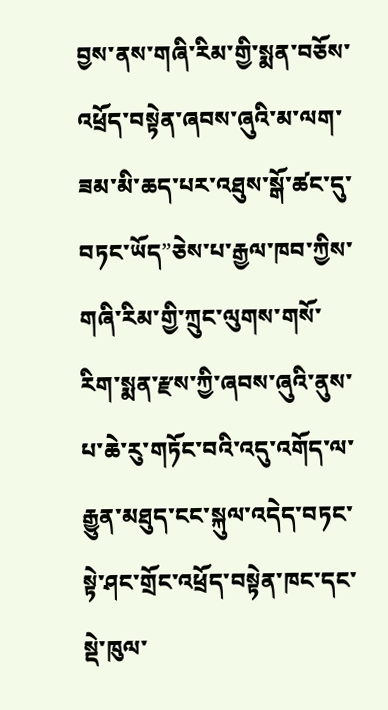བྱས་ནས་གཞི་རིམ་གྱི་སྨན་བཅོས་འཕྲོད་བསྟེན་ཞབས་ཞུའི་མ་ལག་ཟམ་མི་ཆད་པར་འཐུས་སྒོ་ཚང་དུ་བཏང་ཡོད”ཅེས་པ་རྒྱལ་ཁབ་ཀྱིས་གཞི་རིམ་གྱི་ཀྲུང་ལུགས་གསོ་རིག་སྨན་རྫས་ཀྱི་ཞབས་ཞུའི་ནུས་པ་ཆེ་རུ་གཏོང་བའི་འདུ་འགོད་ལ་རྒྱུན་མཐུད་ངང་སྐུལ་འདེད་བཏང་སྟེ་ཤང་གྲོང་འཕྲོད་བསྟེན་ཁང་དང་སྡེ་ཁུལ་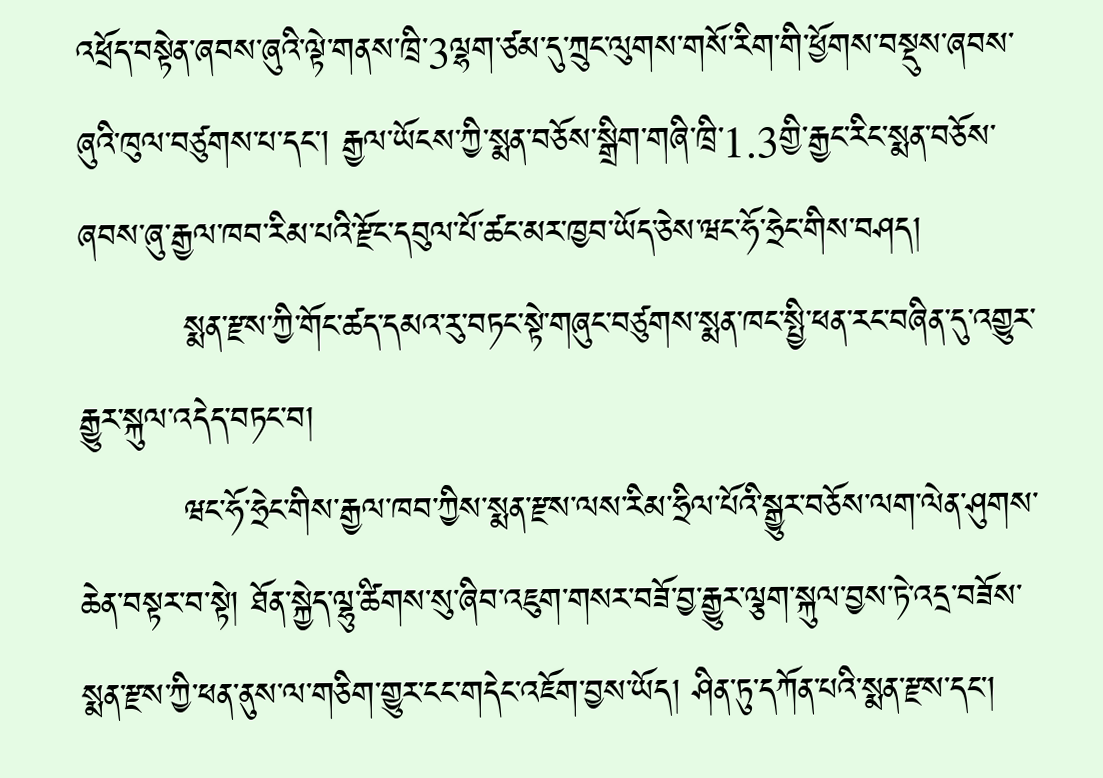འཕྲོད་བསྟེན་ཞབས་ཞུའི་ལྟེ་གནས་ཁྲི་3ལྷག་ཙམ་དུ་ཀྲུང་ལུགས་གསོ་རིག་གི་ཕྱོགས་བསྡུས་ཞབས་ཞུའི་ཁུལ་བཙུགས་པ་དང་། རྒྱལ་ཡོངས་ཀྱི་སྨན་བཅོས་སྒྲིག་གཞི་ཁྲི་1.3གྱི་རྒྱང་རིང་སྨན་བཅོས་ཞབས་ཞུ་རྒྱལ་ཁབ་རིམ་པའི་རྫོང་དབུལ་པོ་ཚང་མར་ཁྱབ་ཡོད་ཅེས་ཝང་ཧོ་ཧྲེང་གིས་བཤད།
         སྨན་རྫས་ཀྱི་གོང་ཚད་དམའ་རུ་བཏང་སྟེ་གཞུང་བཙུགས་སྨན་ཁང་སྤྱི་ཕན་རང་བཞིན་དུ་འགྱུར་རྒྱུར་སྐུལ་འདེད་བཏང་བ།
         ཝང་ཧོ་ཧྲེང་གིས་རྒྱལ་ཁབ་ཀྱིས་སྨན་རྫས་ལས་རིམ་ཧྲིལ་པོའི་སྒྱུར་བཅོས་ལག་ལེན་ཤུགས་ཆེན་བསྟར་བ་སྟེ། ཐོན་སྐྱེད་ལྷུ་ཚིགས་སུ་ཞིབ་འཇུག་གསར་བཟོ་བྱ་རྒྱུར་ལྕག་སྐུལ་བྱས་ཏེ་འདྲ་བཟོས་སྨན་རྫས་ཀྱི་ཕན་ནུས་ལ་གཅིག་གྱུར་ངང་གདེང་འཇོག་བྱས་ཡོད། ཤིན་ཏུ་དཀོན་པའི་སྨན་རྫས་དང་།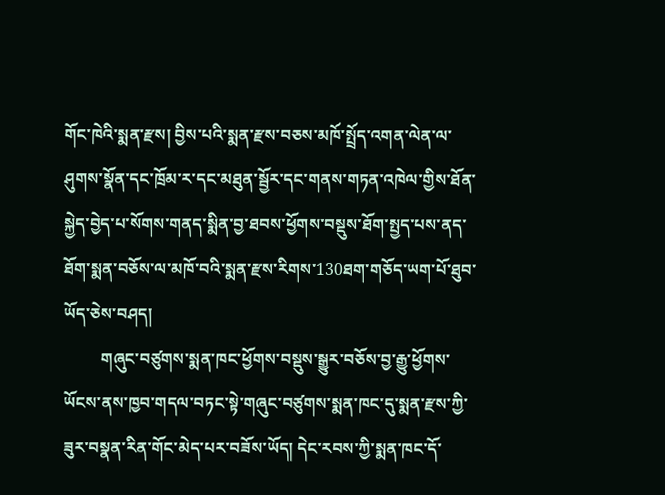གོང་ཁེའི་སྨན་རྫས། བྱིས་པའི་སྨན་རྫས་བཅས་མཁོ་སྤྲོད་འགན་ལེན་ལ་ཤུགས་སྣོན་དང་ཁྲོམ་ར་དང་མཐུན་སྦྱོར་དང་གནས་གཏན་འཁེལ་གྱིས་ཐོན་སྐྱེད་བྱེད་པ་སོགས་གནད་སྨིན་བྱ་ཐབས་ཕྱོགས་བསྡུས་ཐོག་སྤྱད་པས་ནད་ཐོག་སྨན་བཅོས་ལ་མཁོ་བའི་སྨན་རྫས་རིགས་130ཐག་གཅོད་ཡག་པོ་ཐུབ་ཡོད་ཅེས་བཤད།
         གཞུང་བཙུགས་སྨན་ཁང་ཕྱོགས་བསྡུས་སྒྱུར་བཅོས་བྱ་རྒྱུ་ཕྱོགས་ཡོངས་ནས་ཁྱབ་གདལ་བཏང་སྟེ་གཞུང་བཙུགས་སྨན་ཁང་དུ་སྨན་རྫས་ཀྱི་ཟུར་བསྣན་རིན་གོང་མེད་པར་བཟོས་ཡོད། དེང་རབས་ཀྱི་སྨན་ཁང་དོ་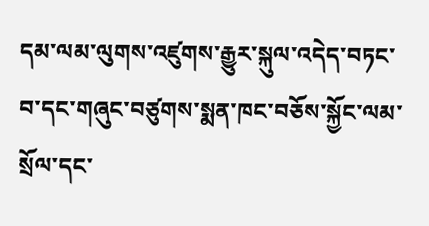དམ་ལམ་ལུགས་འཛུགས་རྒྱུར་སྐུལ་འདེད་བཏང་བ་དང་གཞུང་བཙུགས་སྨན་ཁང་བཅོས་སྐྱོང་ལམ་སྲོལ་དང་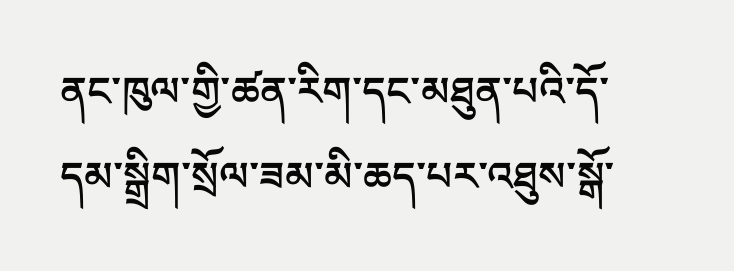ནང་ཁུལ་གྱི་ཚན་རིག་དང་མཐུན་པའི་དོ་དམ་སྒྲིག་སྲོལ་ཟམ་མི་ཆད་པར་འཐུས་སྒོ་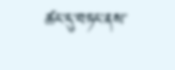ཚང་དུ་བཏང་ནས་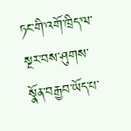ཏང་གི་འགོ་ཁྲིད་ལ་སྔར་བས་ཤུགས་སྣོན་བརྒྱབ་ཡོད་པ་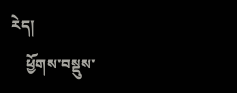རེད།
    ཕྱོགས་བསྡུས་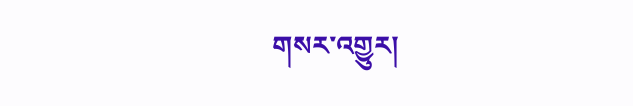གསར་འགྱུར།